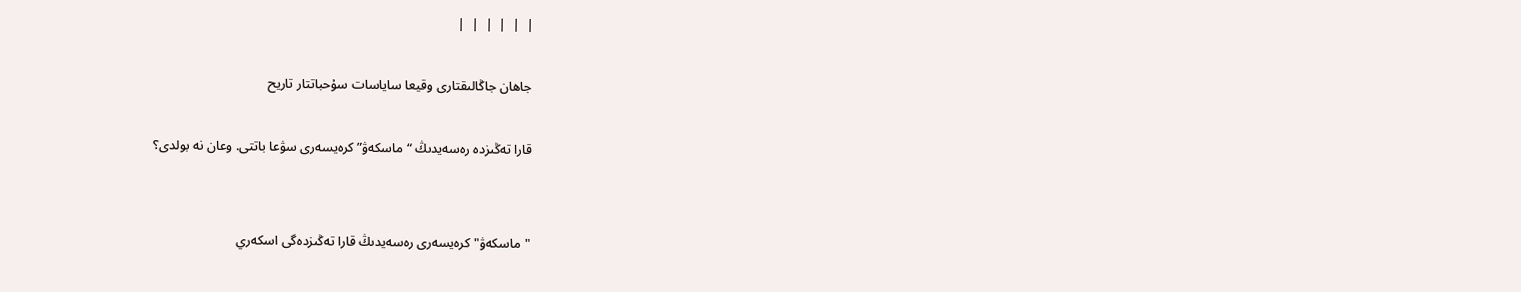|  |  |  |  |  |

جاھان جاڭالىقتارى وقيعا ساياسات سۇحباتتار تاريح

قارا تەڭىزدە رەسەيدىڭ “ماسكەۋ” كرەيسەرى سۋعا باتتى. وعان نە بولدى؟


"ماسكەۋ" كرەيسەرى رەسەيدىڭ قارا تەڭىزدەگى اسكەري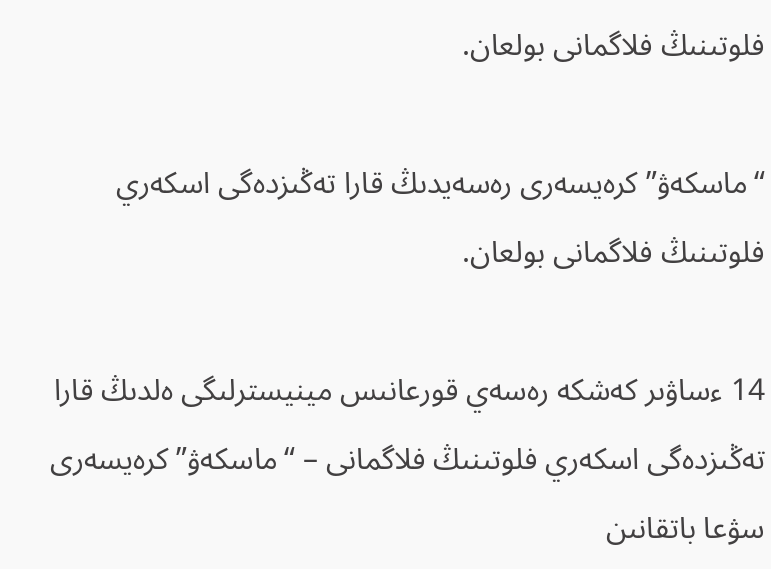فلوتىنىڭ فلاگمانى بولعان.

“ماسكەۋ” كرەيسەرى رەسەيدىڭ قارا تەڭىزدەگى اسكەري فلوتىنىڭ فلاگمانى بولعان.

14 ءساۋىر كەشكە رەسەي قورعانىس مينيسترلىگى ەلدىڭ قارا تەڭىزدەگى اسكەري فلوتىنىڭ فلاگمانى – “ماسكەۋ” كرەيسەرى سۋعا باتقانىن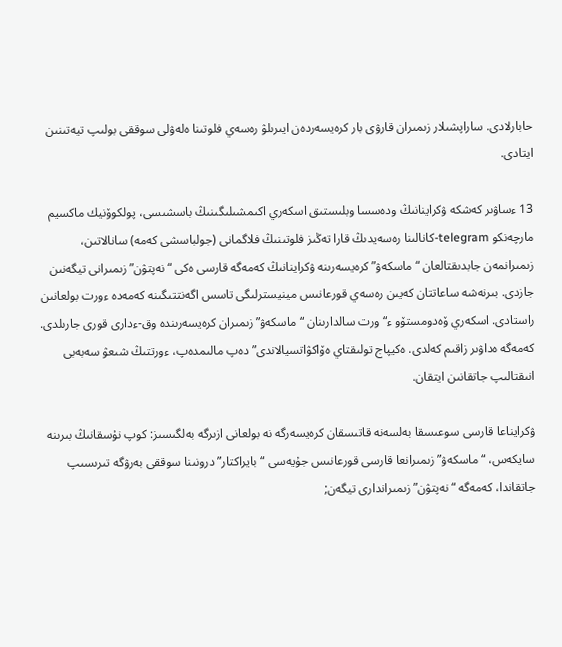حابارلادى. ساراپشىلار زىمىران قارۋى بار كرەيسەردەن ايىرىلۋ رەسەي فلوتىنا ەلەۋلى سوققى بولىپ تيەتىنىن ايتادى.

13 ءساۋىر كەشكە ۋكراينانىڭ ودەسسا وبلىستىق اسكەري اكىمشىلىگىنىڭ باسشىسى، پولكوۆنيك ماكسيم مارچەنكو telegram-كانالىنا رەسەيدىڭ قارا تەڭىز فلوتىنىڭ فلاگمانى (جولباسشى كەمە) سانالاتىن، زىمىرانمەن جابدىقتالعان “ماسكەۋ” كرەيسەرىنە ۋكراينانىڭ كەمەگە قارسى ەكى “نەپتۋن” زىمىرانى تيگەنىن جازدى. بىرنەشە ساعاتتان كەيىن رەسەي قورعانىس مينيسترلىگى تاسس اگەنتتىگىنە كەمەدە ءورت بولعانىن راستادى. اسكەري ۆەدومستۆو ء“ورت سالدارىنان “ماسكەۋ” زىمىران كرەيسەرىندە وق-ءدارى قورى جارىلدى. كەمەگە ەداۋىر زاقىم كەلدى. ەكيپاج تولىقتاي ەۆاكۋاتسيالاندى” دەپ مالىمدەپ، ءورتتىڭ شىعۋ سەبەبى انىقتالىپ جاتقانىن ايتقان.

ۋكرايناعا قارسى سوعىسقا بەلسەنە قاتىسقان كرەيسەرگە نە بولعانى ازىرگە بەلگىسىز: كوپ نۇسقانىڭ بىرىنە سايكەس، “ماسكەۋ” زىمىرانعا قارسى قورعانىس جۇيەسى “بايراكتار” درونىنا سوققى بەرۋگە تىرىسىپ جاتقاندا، كەمەگە “نەپتۋن” زىمىراندارى تيگەن;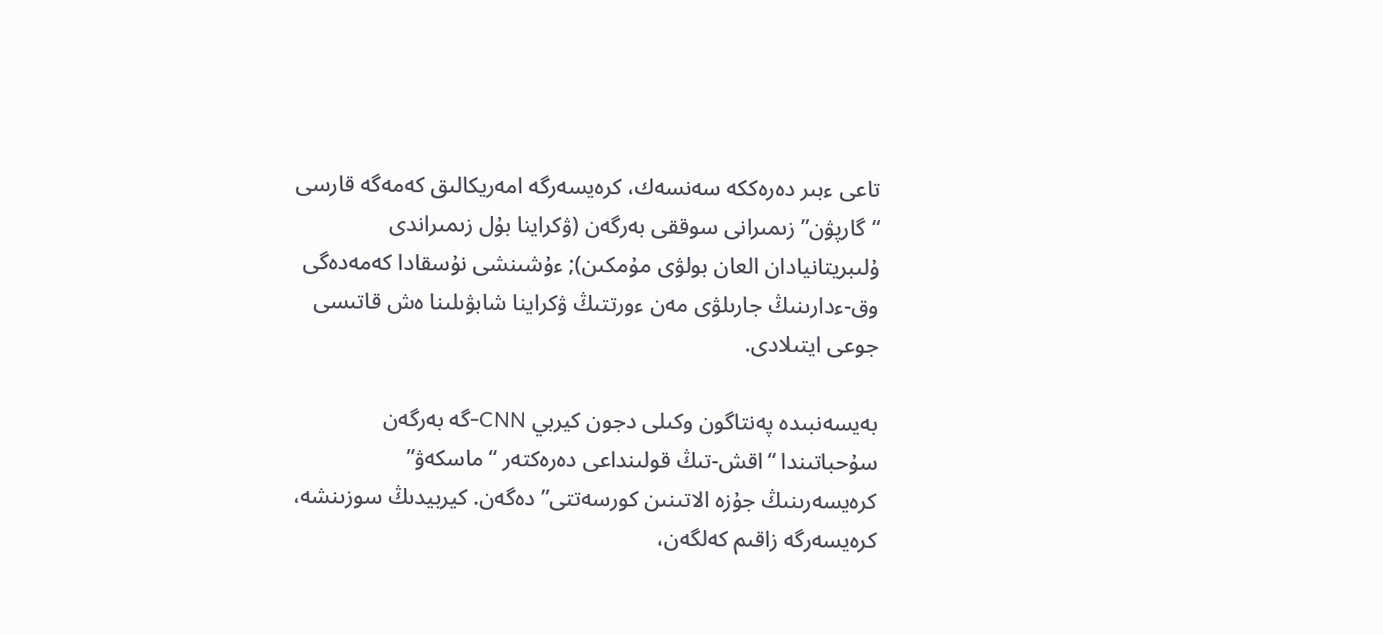تاعى ءبىر دەرەككە سەنسەك، كرەيسەرگە امەريكالىق كەمەگە قارسى “گارپۋن” زىمىرانى سوققى بەرگەن (ۋكراينا بۇل زىمىراندى ۇلىبريتانيادان العان بولۋى مۇمكىن); ءۇشىنشى نۇسقادا كەمەدەگى وق-ءدارىنىڭ جارىلۋى مەن ءورتتىڭ ۋكراينا شابۋىلىنا ەش قاتىسى جوعى ايتىلادى.

بەيسەنبىدە پەنتاگون وكىلى دجون كيربي CNN-گە بەرگەن سۇحباتىندا “اقش-تىڭ قولىنداعى دەرەكتەر “ماسكەۋ” كرەيسەرىنىڭ جۇزە الاتىنىن كورسەتتى” دەگەن. كيربيدىڭ سوزىنشە، كرەيسەرگە زاقىم كەلگەن،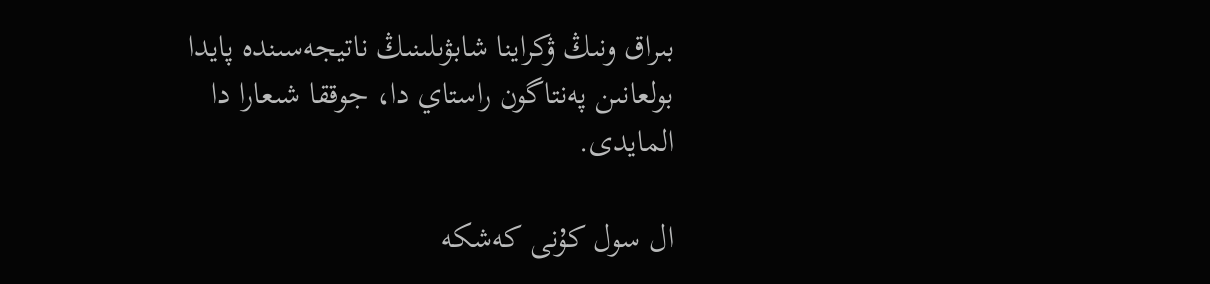بىراق ونىڭ ۋكراينا شابۋىلىنىڭ ناتيجەسىندە پايدا بولعانىن پەنتاگون راستاي دا، جوققا شىعارا دا المايدى.

ال سول كۇنى كەشكە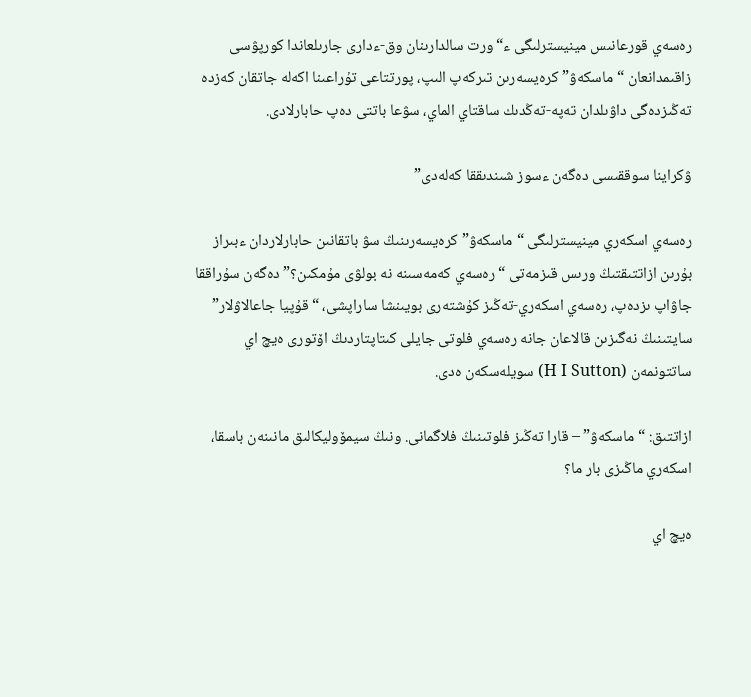رەسەي قورعانىس مينيسترلىگى ء“ورت سالدارىنان وق-ءدارى جارىلعاندا كورپۋسى زاقىمدانعان “ماسكەۋ” كرەيسەرىن تىركەپ الىپ، پورتتاعى تۇراعىنا اكەلە جاتقان كەزدە تەڭىزدەگى داۋىلدان تەپە-تەڭدىك ساقتاي الماي، سۋعا باتتى دەپ حابارلادى.

ۋكراينا سوققىسى دەگەن ءسوز شىندىققا كەلەدى”

رەسەي اسكەري مينيسترلىگى “ماسكەۋ” كرەيسەرىنىڭ سۋ باتقانىن حابارلاردان ءبىراز بۇرىن ازاتتىقتىڭ ورىس قىزمەتى “رەسەي كەمەسىنە نە بولۋى مۇمكىن؟” دەگەن سۇراققا جاۋاپ ىزدەپ، رەسەي اسكەري-تەڭىز كۇشتەرى بويىنشا ساراپشى، “قۇپيا جاعالاۋلار” سايتىنىڭ نەگىزىن قالاعان جانە رەسەي فلوتى جايلى كىتاپتاردىڭ اۆتورى ەيچ اي ساتتونمەن (H I Sutton) سويلەسكەن ەدى.

ازاتتىق: “ماسكەۋ” – قارا تەڭىز فلوتىنىڭ فلاگمانى. ونىڭ سيمۆوليكالىق مانىنەن باسقا، اسكەري ماڭىزى بار ما؟

ەيچ اي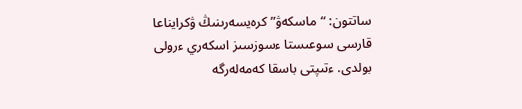ساتتون: “ماسكەۋ” كرەيسەرىنىڭ ۋكرايناعا قارسى سوعىستا ءسوزسىز اسكەري ءرولى بولدى. ءتىپتى باسقا كەمەلەرگە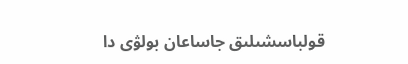قولباسشىلىق جاساعان بولۋى دا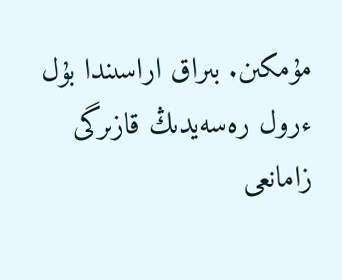مۇمكىن. بىراق اراسىندا بۇل ءرول رەسەيدىڭ قازىرگى زامانعى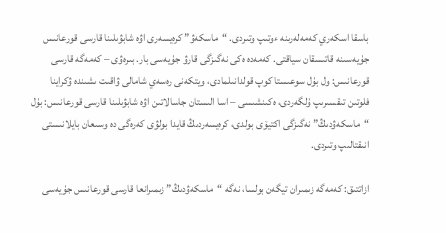باسقا اسكەري كەمەلەرىنە ءوتىپ وتىردى. “ماسكەۋ” كرەيسەرى اۋە شابۋىلىنا قارسى قورعانىس جۇيەسىنە قاتىسقان سياقتى. كەمەدە ەكى نەگىزگى قارۋ جۇيەسى بار. بىرەۋى – كەمەگە قارسى قورعانىس: ول بۇل سوعىستا كوپ قولدانىلمادى، ويتكەنى رەسەي شامالى ۋاقىت ىشىندە ۋكراينا فلوتىن تىقسىرىپ ۇلگەردى، ەكىنشىسى – اسا الىستان جاسالاتىن اۋە شابۋىلىنا قارسى قورعانىس: بۇل “ماسكەۋدىڭ” نەگىزگى اكتيۆى بولدى، كرەيسەردىڭ قايدا بولۋى كەرەگى دە وسىعان بايلانىستى انىقتالىپ وتىردى.

ازاتتىق: كەمەگە زىمىران تيگەن بولسا، نەگە “ماسكەۋدىڭ” زىمىرانعا قارسى قورعانىس جۇيەسى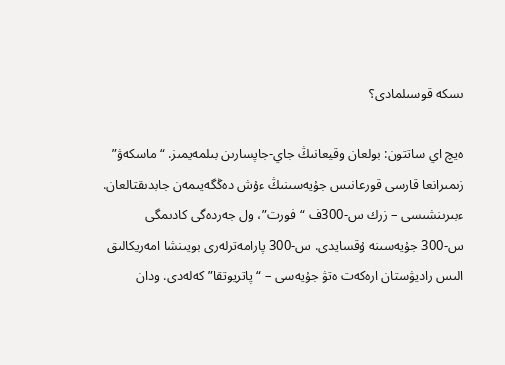ىسكە قوسىلمادى؟

ەيچ اي ساتتون: بولعان وقيعانىڭ جاي-جاپسارىن بىلمەيمىز. “ماسكەۋ” زىمىرانعا قارسى قورعانىس جۇيەسىنىڭ ءۇش دەڭگەيىمەن جابدىقتالعان. ءبىرىنشىسى – زرك س-300ف “فورت”، ول جەردەگى كادىمگى س-300 جۇيەسىنە ۇقسايدى. س-300 پارامەترلەرى بويىنشا امەريكالىق الىس راديۋستان ارەكەت ەتۋ جۇيەسى – “پاتريوتقا” كەلەدى. ودان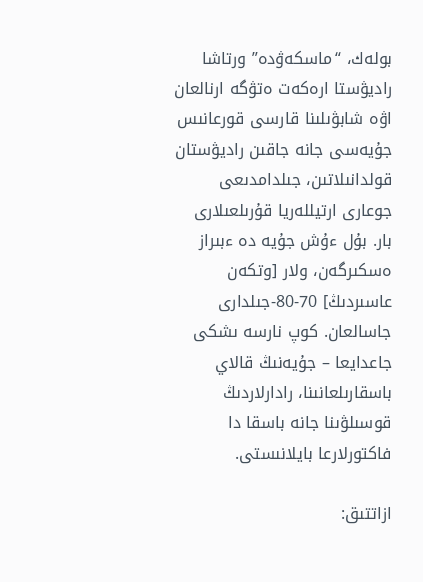بولەك، “ماسكەۋدە” ورتاشا راديۋستا ارەكەت ەتۋگە ارنالعان اۋە شابۋىلىنا قارسى قورعانىس جۇيەسى جانە جاقىن راديۋستان قولدانىلاتىن، جىلدامدىعى جوعارى ارتيللەريا قۇرىلعىلارى بار. بۇل ءۇش جۇيە دە ءبىراز ەسكىرگەن، ولار [وتكەن عاسىردىڭ] 70-80-جىلدارى جاسالعان. كوپ نارسە ىشكى جاعدايعا – جۇيەنىڭ قالاي باسقارىلعانىنا، رادارلاردىڭ قوسىلۋىنا جانە باسقا دا فاكتورلارعا بايلانىستى.

ازاتتىق: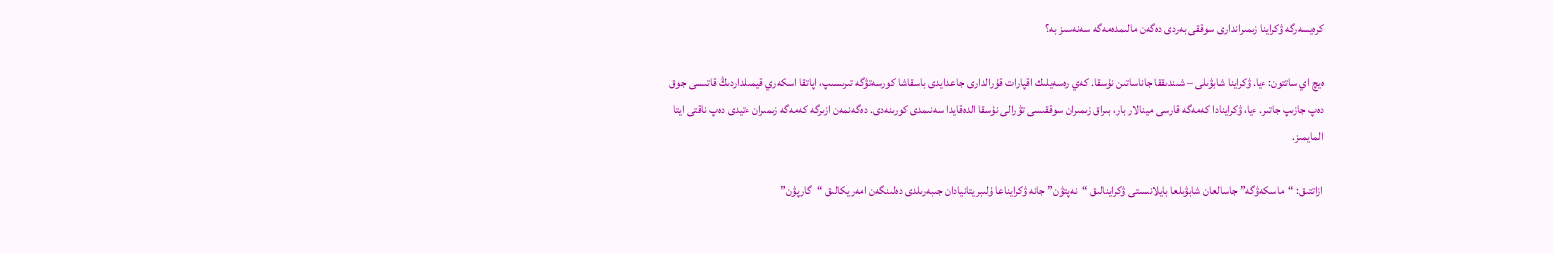كرەيسەرگە ۋكراينا زىمىراندارى سوققى بەردى دەگەن مالىمدەمەگە سەنەسىز بە؟

ەيچ اي ساتتون: ءيا. ۋكراينا شابۋىلى – شىندىققا جاناساتىن نۇسقا. كەي رەسەيلىك اقپارات قۇرالدارى جاعدايدى باسقاشا كورسەتۋگە تىرىسىپ، اپاتقا اسكەري قيمىلداردىڭ قاتىسى جوق دەپ جازىپ جاتىر. ءيا، ۋكراينادا كەمەگە قارسى مينالار بار، بىراق زىمىران سوققىسى تۋرالى نۇسقا الدەقايدا سەنىمدى كورىنەدى. دەگەنمەن ازىرگە كەمەگە زىمىران ءتيدى دەپ ناقتى ايتا المايمىز.

ازاتتىق: “ماسكەۋگە” جاسالعان شابۋىلعا بايلانىستى ۋكراينالىق “نەپتۋن” جانە ۋكرايناعا ۇلىبريتانيادان جىبەرىلدى دەلىنگەن امەريكالىق “گارپۋن”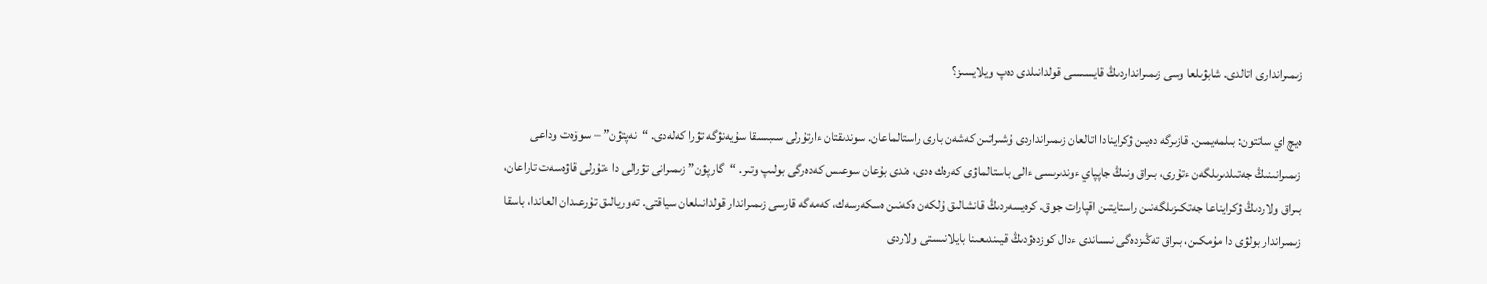زىمىراندارى اتالدى. شابۋىلعا وسى زىمىرانداردىڭ قايسىسى قولدانىلدى دەپ ويلايسىز؟

ەيچ اي ساتتون: بىلمەيمىن. قازىرگە دەيىن ۋكراينادا اتالعان زىمىرانداردى ۇشىراتىن كەشەن بارى راستالماعان. سوندىقتان ءارتۇرلى سىبىسقا سۇيەنۋگە تۋرا كەلەدى. “نەپتۋن” – سوۆەت وداعى زىمىرانىنىڭ جەتىلدىرىلگەن ءتۇرى، بىراق ونىڭ جاپپاي ءوندىرىسى ءالى باستالماۋى كەرەك ەدى، ەندى بۇعان سوعىس كەدەرگى بولىپ وتىر. “گارپۋن” زىمىرانى تۋرالى دا ءتۇرلى قاۋەسەت تاراعان، بىراق ولاردىڭ ۋكرايناعا جەتكىزىلگەنىن راستايتىن اقپارات جوق. كرەيسەردىڭ قانشالىق ۇلكەن ەكەنىن ەسكەرسەك، كەمەگە قارسى زىمىراندار قولدانىلعان سياقتى. تەوريالىق تۇرعىدان العاندا، باسقا زىمىراندار بولۋى دا مۇمكىن، بىراق تەڭىزدەگى نىساندى ءدال كوزدەۋدىڭ قيىندىعىنا بايلانىستى ولاردى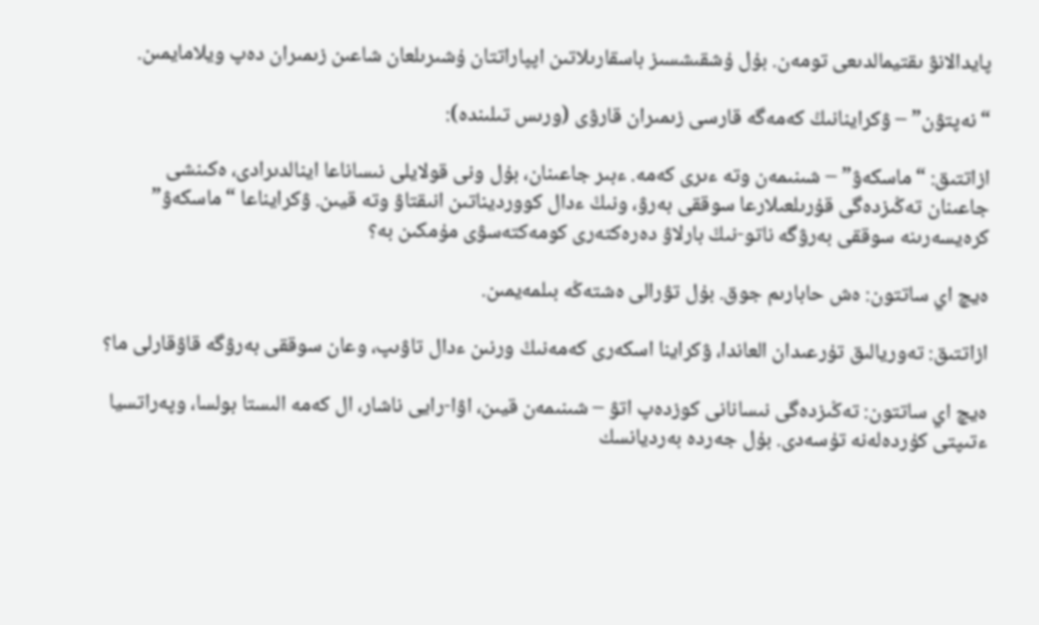پايدالانۋ ىقتيمالدىعى تومەن. بۇل ۇشقىشسىز باسقارىلاتىن اپپاراتتان ۇشىرىلعان شاعىن زىمىران دەپ ويلامايمىن.

“نەپتۋن” – ۋكراينانىڭ كەمەگە قارسى زىمىران قارۋى (ورىس تىلىندە):

ازاتتىق: “ماسكەۋ” – شىنىمەن وتە ءىرى كەمە. ءبىر جاعىنان، بۇل ونى قولايلى نىساناعا اينالدىرادى، ەكىنشى جاعىنان تەڭىزدەگى قۇرىلعىلارعا سوققى بەرۋ، ونىڭ ءدال كوورديناتىن انىقتاۋ وتە قيىن. ۋكرايناعا “ماسكەۋ” كرەيسەرىنە سوققى بەرۋگە ناتو-نىڭ بارلاۋ دەرەكتەرى كومەكتەسۋى مۇمكىن بە؟

ەيچ اي ساتتون: ەش حابارىم جوق. بۇل تۋرالى ەشتەڭە بىلمەيمىن.

ازاتتىق: تەوريالىق تۇرعىدان العاندا، ۋكراينا اسكەرى كەمەنىڭ ورنىن ءدال تاۋىپ، وعان سوققى بەرۋگە قاۋقارلى ما؟

ەيچ اي ساتتون: تەڭىزدەگى نىسانانى كوزدەپ اتۋ – شىنىمەن قيىن، اۋا-رايى ناشار، ال كەمە الىستا بولسا، وپەراتسيا ءتىپتى كۇردەلەنە تۇسەدى. بۇل جەردە بەرديانسك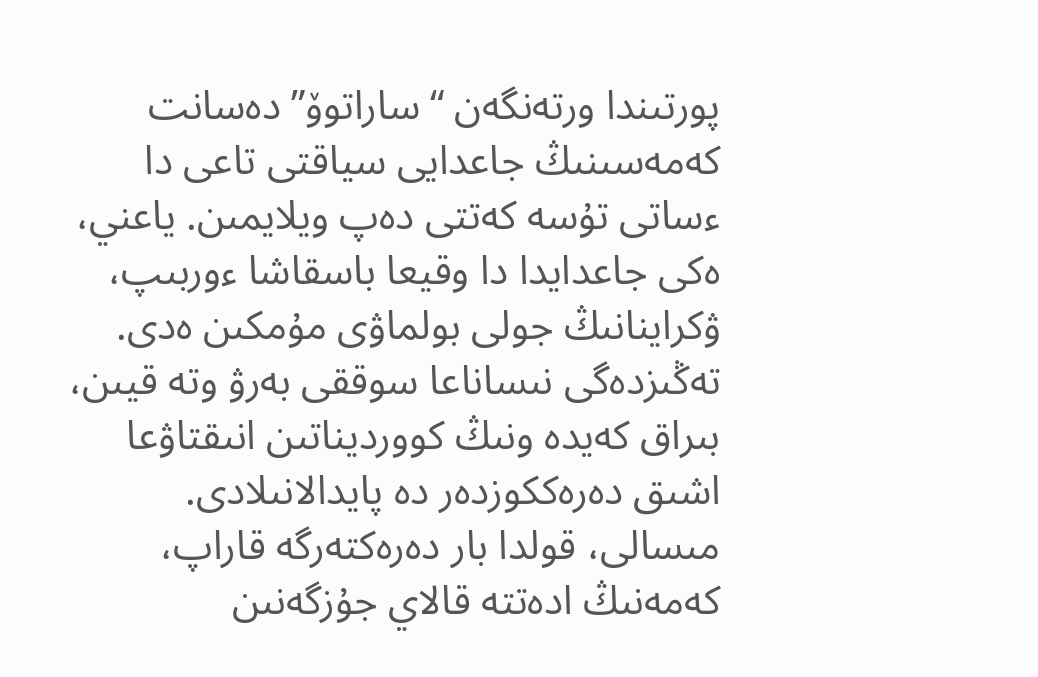پورتىندا ورتەنگەن “ساراتوۆ” دەسانت كەمەسىنىڭ جاعدايى سياقتى تاعى دا ءساتى تۇسە كەتتى دەپ ويلايمىن. ياعني، ەكى جاعدايدا دا وقيعا باسقاشا ءوربىپ، ۋكراينانىڭ جولى بولماۋى مۇمكىن ەدى. تەڭىزدەگى نىساناعا سوققى بەرۋ وتە قيىن، بىراق كەيدە ونىڭ كوورديناتىن انىقتاۋعا اشىق دەرەككوزدەر دە پايدالانىلادى. مىسالى، قولدا بار دەرەكتەرگە قاراپ، كەمەنىڭ ادەتتە قالاي جۇزگەنىن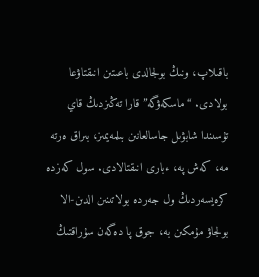باقىلاپ، ونىڭ بولجالدى باعىتىن انىقتاۋعا بولادى. “ماسكەۋگە” قارا تەڭىزدىڭ قاي تۇسىندا شابۋىل جاسالعانىن بىلمەيمىز، بىراق ەرتە مە، كەش پە، ءبارى انىقتالادى. سول كەزدە كرەيسەردىڭ ول جەردە بولاتىنىن الدىن-الا بولجاۋ مۇمكىن بە، جوق پا دەگەن سۇراقتىڭ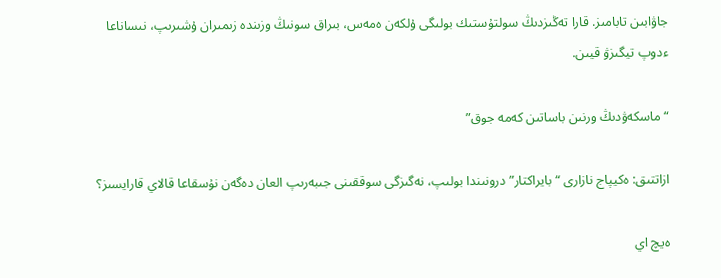جاۋابىن تابامىز. قارا تەڭىزدىڭ سولتۇستىك بولىگى ۇلكەن ەمەس، بىراق سونىڭ وزىندە زىمىران ۇشىرىپ، نىساناعا ءدوپ تيگىزۋ قيىن.

“ماسكەۋدىڭ ورنىن باساتىن كەمە جوق”

ازاتتىق: ەكيپاج نازارى “بايراكتار” درونىندا بولىپ، نەگىزگى سوققىنى جىبەرىپ العان دەگەن نۇسقاعا قالاي قارايسىز؟

ەيچ اي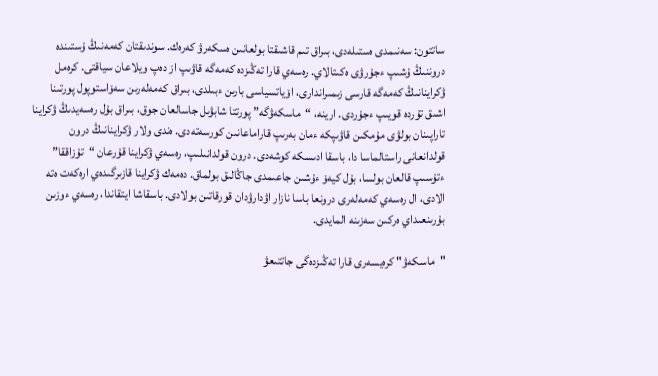ساتتون: سەنىمدى ەستىلەدى، بىراق تىم قاشىقتا بولعانىن ەسكەرۋ كەرەك. سوندىقتان كەمەنىڭ ۇستىندە دروننىڭ ۇشىپ ءجۇرۋى ەكىتالاي. رەسەي قارا تەڭىزدە كەمەگە قاۋىپ از دەپ ويلاعان سياقتى. كرەمل ۋكراينانىڭ كەمەگە قارسى زىمىراندارى، اۆياتسياسى بارىن ءبىلدى، بىراق كەمەلەرىن سەۆاستوپول پورتىنا اشىق تۇردە قويىپ ءجۇردى. ارينە، “ماسكەۋگە” پورتتا شابۋىل جاسالعان جوق، بىراق بۇل رەسەيدىڭ ۋكراينا تاراپىنان بولۋى مۇمكىن قاۋىپكە ءمان بەرىپ قاراماعانىن كورسەتەدى. ەندى ولار ۋكراينانىڭ درون قولدانعانى راستالماسا دا، باسقا ادىسكە كوشەدى. درون قولدانىلىپ، رەسەي ۋكراينا قۇرعان “تۇزاققا” ءتۇسىپ قالعان بولسا، بۇل كيەۆ ءۇشىن جاعىمدى جاڭالىق بولماق. دەمەك ۋكراينا قازىرگىدەي ارەكەت ەتە الادى، ال رەسەي كەمەلەرى درونعا باسا نازار اۋدارۋدان قورقاتىن بولادى. باسقاشا ايتقاندا، رەسەي ءوزىن بۇرىنعىداي ەركىن سەزىنە المايدى.

"ماسكەۋ" كرەيسەرى قارا تەڭىزدەگى جاتتىعۋ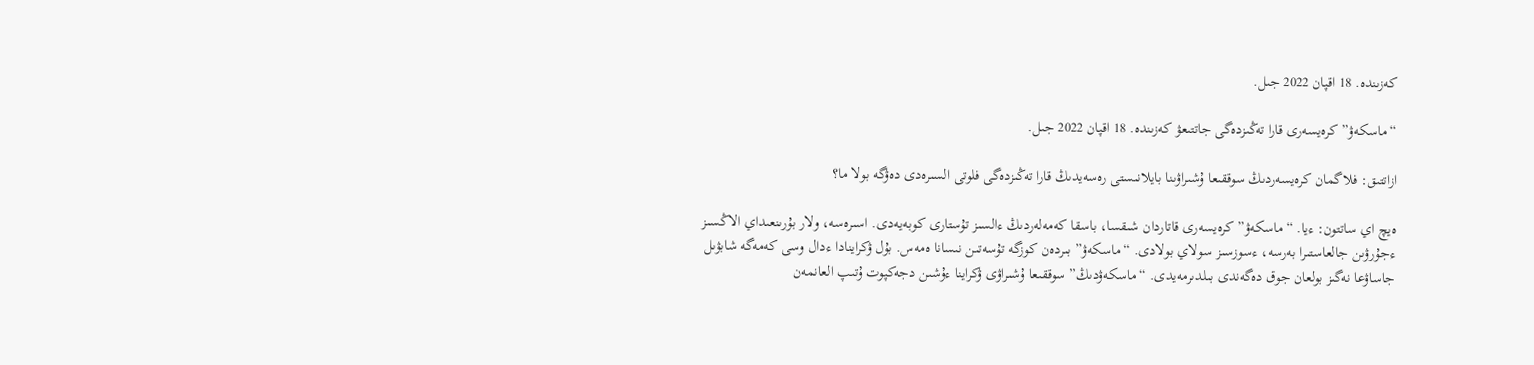كەزىندە. 18 اقپان 2022 جىل.

“ماسكەۋ” كرەيسەرى قارا تەڭىزدەگى جاتتىعۋ كەزىندە. 18 اقپان 2022 جىل.

ازاتتىق: فلاگمان كرەيسەردىڭ سوققىعا ۇشىراۋىنا بايلانىستى رەسەيدىڭ قارا تەڭىزدەگى فلوتى السىرەدى دەۋگە بولا ما؟

ەيچ اي ساتتون: ءيا. “ماسكەۋ” كرەيسەرى قاتاردان شىقسا، باسقا كەمەلەردىڭ ءالسىز تۇستارى كوبەيەدى. اسىرەسە، ولار بۇرىنعىداي الاڭسىز ءجۇرۋىن جالعاستىرا بەرسە، ءسوزسىز سولاي بولادى. “ماسكەۋ” بىردەن كوزگە تۇسەتىن نىسانا ەمەس. بۇل ۋكراينادا ءدال وسى كەمەگە شابۋىل جاساۋعا نەگىز بولعان جوق دەگەندى بىلدىرمەيدى. “ماسكەۋدىڭ” سوققىعا ۇشىراۋى ۋكراينا ءۇشىن دجەكپوت ۇتىپ العانمەن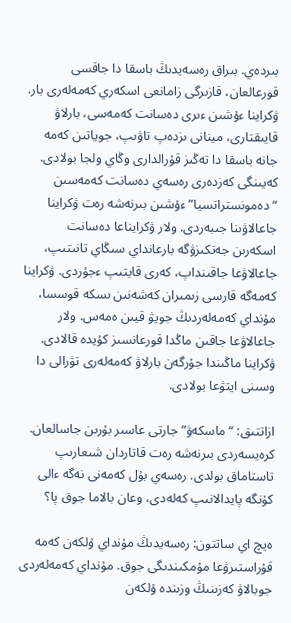بىردەي. بىراق رەسەيدىڭ باسقا دا جاقسى قورعالعان، قازىرگى زامانعى اسكەري كەمەلەرى بار. ۋكراينا ءۇشىن ءىرى دەسانت كەمەسى، بارلاۋ قايىقتارى، مينانى ىزدەپ تاۋىپ، جوياتىن كەمە جانە باسقا دا تەڭىز قۇرالدارى وڭاي ولجا بولادى. كەيىنگى كەزدەرى رەسەي دەسانت كەمەسىن “دەمونستراتسيا” ءۇشىن بىرنەشە رەت ۋكراينا جاعالاۋىنا جىبەردى. ولار ۋكرايناعا دەسانت اسكەرىن جەتكىزۋگە بارعانداي سىڭاي تانىتىپ، جاعالاۋعا جاقىنداپ، كەرى قايتىپ ءجۇردى. ۋكراينا كەمەگە قارسى زىمىران كەشەنىن ىسكە قوسسا، مۇنداي كەمەلەردىڭ جويۋ قيىن ەمەس. ولار جاعالاۋعا جاقىن ماڭدا قورعانسىز كۇيدە قالادى. ۋكراينا ماڭىندا جۇرگەن بارلاۋ كەمەلەرى تۋرالى دا وسىنى ايتۋعا بولادى.

ازاتتىق: “ماسكەۋ” جارتى عاسىر بۇرىن جاسالعان. كرەيسەردى بىرنەشە رەت قاتاردان شىعارىپ تاستاماق بولدى. رەسەي بۇل كەمەنى نەگە ءالى كۇنگە پايدالانىپ كەلەدى، وعان بالاما جوق پا؟

ەيچ اي ساتتون: رەسەيدىڭ مۇنداي ۇلكەن كەمە قۇراستىرۋعا مۇمكىندىگى جوق. مۇنداي كەمەلەردى جوبالاۋ كەزىنىڭ وزىندە ۇلكەن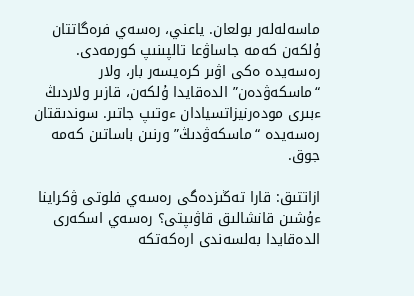ماسەلەلەر بولعان. ياعني، رەسەي فرەگاتتان ۇلكەن كەمە جاساۋعا تالپىنىپ كورمەدى. رەسەيدە ەكى اۋىر كرەيسەر بار، ولار “ماسكەۋدەن” الدەقايدا ۇلكەن، قازىر ولاردىڭ ءبىرى مودەرنيزاتسيادان ءوتىپ جاتىر. سوندىقتان رەسەيدە “ماسكەۋدىڭ” ورنىن باساتىن كەمە جوق.

ازاتتىق: قارا تەڭىزدەگى رەسەي فلوتى ۋكراينا ءۇشىن قانشالىق قاۋىپتى؟ رەسەي اسكەرى الدەقايدا بەلسەندى ارەكەتكە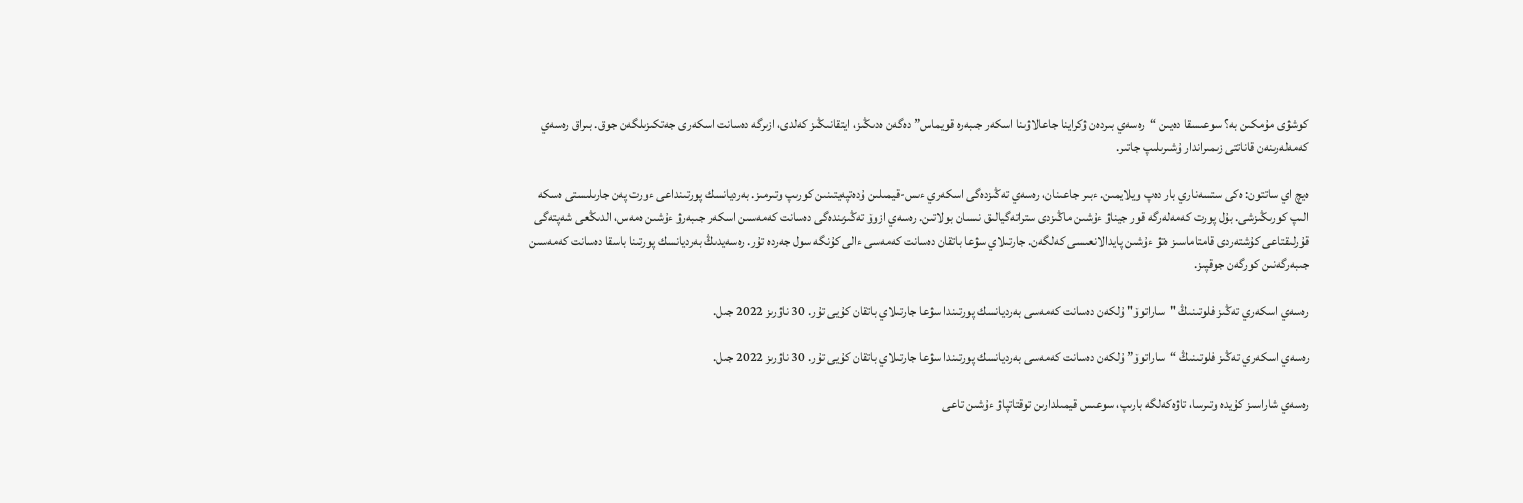كوشۋى مۇمكىن بە؟ سوعىسقا دەيىن “رەسەي بىردەن ۋكراينا جاعالاۋىنا اسكەر جىبەرە قويماس” دەگەن ەدىڭىز، ايتقانىڭىز كەلدى، ازىرگە دەسانت اسكەرى جەتكىزىلگەن جوق. بىراق رەسەي كەمەلەرىنەن قاناتتى زىمىراندار ۇشىرىلىپ جاتىر.

ەيچ اي ساتتون: ەكى ستسەناري بار دەپ ويلايمىن. ءبىر جاعىنان، رەسەي تەڭىزدەگى اسكەري ءىس-قيمىلىن ۇدەتپەيتىنىن كورىپ وتىرمىز. بەرديانسك پورتىنداعى ءورت پەن جارىلىستى ەسكە الىپ كورىڭىزشى. بۇل پورت كەمەلەرگە قور جيناۋ ءۇشىن ماڭىزدى ستراتەگيالىق نىسان بولاتىن. رەسەي ازوۆ تەڭىزىندەگى دەسانت كەمەسىن اسكەر جىبەرۋ ءۇشىن ەمەس، الدىڭعى شەپتەگى قۇرلىقتاعى كۇشتەردى قامتاماسىز ەتۋ ءۇشىن پايدالانعىسى كەلگەن. جارتىلاي سۋعا باتقان دەسانت كەمەسى ءالى كۇنگە سول جەردە تۇر. رەسەيدىڭ بەرديانسك پورتىنا باسقا دەسانت كەمەسىن جىبەرگەنىن كورگەن جوقپىز.

رەسەي اسكەري تەڭىز فلوتىنىڭ "ساراتوۆ" ۇلكەن دەسانت كەمەسى بەرديانسك پورتىندا سۋعا جارتىلاي باتقان كۇيى تۇر. 30 ناۋرىز 2022 جىل.

رەسەي اسكەري تەڭىز فلوتىنىڭ “ساراتوۆ” ۇلكەن دەسانت كەمەسى بەرديانسك پورتىندا سۋعا جارتىلاي باتقان كۇيى تۇر. 30 ناۋرىز 2022 جىل.

رەسەي شاراسىز كۇيدە وتىرسا، تاۋەكەلگە بارىپ، سوعىس قيمىلدارىن توقتاتپاۋ ءۇشىن تاعى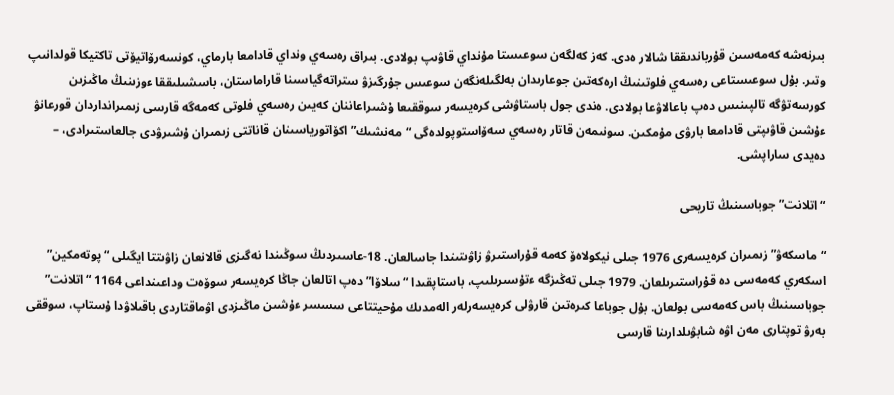بىرنەشە كەمەسىن قۇرباندىققا شالار ەدى. كەز كەلگەن سوعىستا مۇنداي قاۋىپ بولادى. بىراق رەسەي ونداي قادامعا بارماي، كونسەرۆاتيۆتى تاكتيكا قولدانىپ وتىر. بۇل سوعىستاعى رەسەي فلوتىنىڭ ارەكەتىن جوعارىدان بەلگىلەنگەن سوعىس جۇرگىزۋ ستراتەگياسىنا قاراماستان، باسشىلىققا ءوزىنىڭ ماڭىزىن كورسەتۋگە تالپىنىس دەپ باعالاۋعا بولادى. ەندى جول باستاۋشى كرەيسەر سوققىعا ۇشىراعاننان كەيىن رەسەي فلوتى كەمەگە قارسى زىمىرانداردان قورعانۋ ءۇشىن قاۋىپتى قادامعا بارۋى مۇمكىن. سونىمەن قاتار رەسەي سەۆاستوپولدەگى “مەنشىك” اكۆاتورياسىنان قاناتتى زىمىران ۇشىرۋدى جالعاستىرادى، – دەيدى ساراپشى.

“اتلانت” جوباسىنىڭ تاريحى

“ماسكەۋ” زىمىران كرەيسەرى 1976 جىلى نيكولاەۆ كەمە قۇراستىرۋ زاۋىتىندا جاسالعان. 18-عاسىردىڭ سوڭىندا نەگىزى قالانعان زاۋىتتا ايگىلى “پوتەمكين” اسكەري كەمەسى دە قۇراستىرىلعان. 1979 جىلى تەڭىزگە ءتۇسىرىلىپ، باستاپقىدا “سلاۆا” دەپ اتالعان جاڭا كرەيسەر سوۆەت وداعىنداعى 1164 “اتلانت” جوباسىنىڭ باس كەمەسى بولعان. بۇل جوباعا كىرەتىن قارۋلى كرەيسەرلەر الەمدىك مۇحيتتاعى سسسر ءۇشىن ماڭىزدى اۋماقتاردى باقىلاۋدا ۇستاپ، سوققى بەرۋ توپتارى مەن اۋە شابۋىلدارىنا قارسى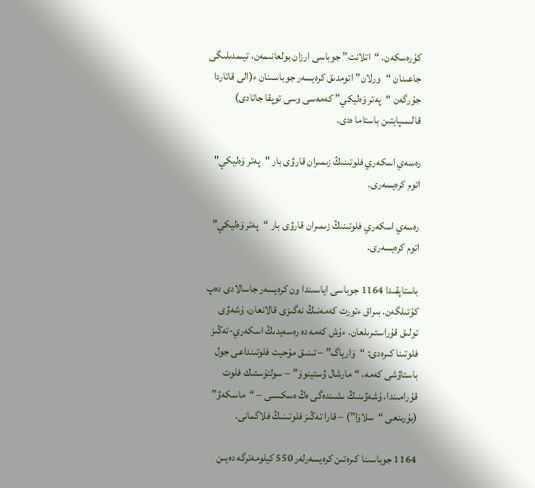كۇرەسكەن. “اتلانت” جوباسى ارزان بولعانىمەن، تيىمدىلىگى جاعىنان “ورلان” اتومدىق كرەيسەر جوباسىنان ء(الى قاتاردا جۇرگەن “پەتر ۆەليكي” كەمەسى وسى توپقا جاتادى) قالىسپايتىن باستاما ەدى.

رەسەي اسكەري فلوتىنىڭ زىمىران قارۋى بار "پەتر ۆەليكي" اتوم كرەيسەرى.

رەسەي اسكەري فلوتىنىڭ زىمىران قارۋى بار “پەتر ۆەليكي” اتوم كرەيسەرى.

باستاپقىدا 1164 جوباسى اياسىندا ون كرەيسەر جاسالادى دەپ كۇتىلگەن. بىراق ءتورت كەمەنىڭ نەگىزى قالانعان، ۇشەۋى تولىق قۇراستىرىلعان. ءۇش كەمە دە رەسەيدىڭ اسكەري-تەڭىز فلوتىنا كىرەدى: “ۆارياگ” – تىنىق مۇحيت فلوتىنداعى جول باستاۋشى كەمە، “مارشال ۋستينوۆ” – سولتۇستىك فلوت قۇرامىندا، ۇشەۋىنىڭ ىشىندەگى ەڭ ەسكىسى – “ماسكەۋ” (بۇرىنعى “سلاۆا”) – قارا تەڭىز فلوتىنىڭ فلاگمانى.

1164 جوباسىنا كىرەتىن كرەيسەرلەر 550 كيلومەترگە دەيىن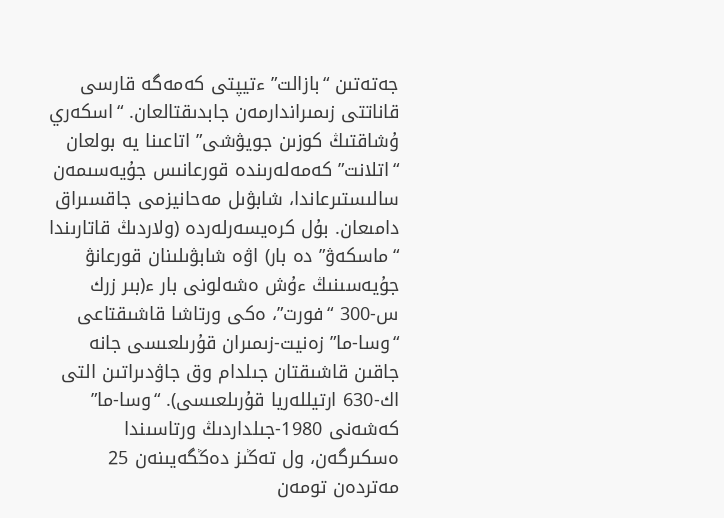جەتەتىن “بازالت” ءتيپتى كەمەگە قارسى قاناتتى زىمىراندارمەن جابدىقتالعان. “اسكەري ۇشاقتىڭ كوزىن جويۋشى” اتاعىنا يە بولعان “اتلانت” كەمەلەرىندە قورعانىس جۇيەسىمەن سالىستىرعاندا، شابۋىل مەحانيزمى جاقسىراق دامىعان. بۇل كرەيسەرلەردە (ولاردىڭ قاتارىندا “ماسكەۋ” دە بار) اۋە شابۋىلىنان قورعانۋ جۇيەسىنىڭ ءۇش ەشەلونى بار ء(بىر زرك س-300 “فورت”، ەكى ورتاشا قاشىقتاعى “وسا-ما” زەنيت-زىمىران قۇرىلعىسى جانە جاقىن قاشىقتان جىلدام وق جاۋدىراتىن التى اك-630 ارتيللەريا قۇرىلعىسى). “وسا-ما” كەشەنى 1980-جىلداردىڭ ورتاسىندا ەسكىرگەن، ول تەڭىز دەڭگەيىنەن 25 مەتردەن تومەن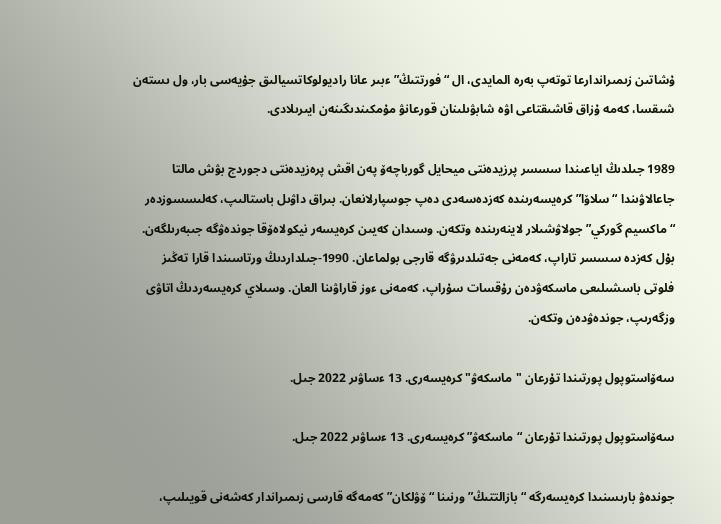ۇشاتىن زىمىراندارعا توتەپ بەرە المايدى، ال “فورتتىڭ” ءبىر عانا راديولوكاتسيالىق جۇيەسى بار، ول ىستەن شىقسا، كەمە ۇزاق قاشىقتاعى اۋە شابۋىلىنان قورعانۋ مۇمكىندىگىنەن ايىرىلادى.

1989 جىلدىڭ اياعىندا سسسر پرزيدەنتى ميحايل گورباچەۆ پەن اقش پرەزيدەنتى دجوردج بۋش مالتا جاعالاۋىندا “سلاۆا” كرەيسەرىندە كەزدەسەدى دەپ جوسپارلانعان. بىراق داۋىل باستالىپ، كەلىسسوزدەر “ماكسيم گوركي” جولاۋشىلار لاينەرىندە وتكەن. وسىدان كەيىن كرەيسەر نيكولاەۆقا جوندەۋگە جىبەرىلگەن. بۇل كەزدە سسسر تاراپ، كەمەنى جەتىلدىرۋگە قارجى بولماعان. 1990-جىلداردىڭ ورتاسىندا قارا تەڭىز فلوتى باسشىلىعى ماسكەۋدەن رۇقسات سۇراپ، كەمەنى ءوز قاراۋىنا العان. وسىلاي كرەيسەردىڭ اتاۋى وزگەرىپ، جوندەۋدەن وتكەن.

سەۆاستوپول پورتىندا تۇرعان "ماسكەۋ" كرەيسەرى. 13 ءساۋىر 2022 جىل.

سەۆاستوپول پورتىندا تۇرعان “ماسكەۋ” كرەيسەرى. 13 ءساۋىر 2022 جىل.

جوندەۋ بارىسنىدا كرەيسەرگە “بازالتتىڭ” ورنىنا “ۆۋلكان” كەمەگە قارسى زىمىراندار كەشەنى قويىلىپ،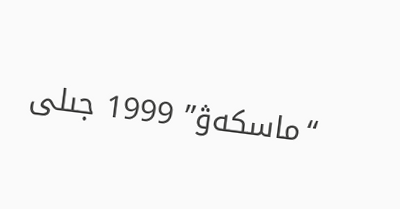“ماسكەۋ” 1999 جىلى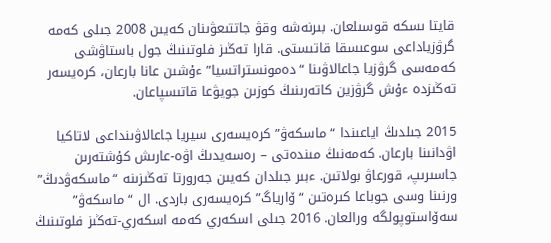قايتا ىسكە قوسىلعان. بىرنەشە وقۋ جاتتىعۋىنان كەيىن 2008 جىلى كەمە گرۋزياداعى سوعىسقا قاتىستى. قارا تەڭىز فلوتىنىڭ جول باستاۋشى كەمەسى گرۋزيا جاعالاۋىنا “دەمونستراتسيا” ءۇشىن عانا بارعان، كرەيسەر تەڭىزدە ءۇش گرۋزين كاتەرىنىڭ كوزىن جويۋعا قاتىسپاعان.

2015 جىلدىڭ اياعىندا “ماسكەۋ” كرەيسەرى سيريا جاعالاۋىنداعى لاتاكيا اۋدانىنا بارعان. كەمەنىڭ مىندەتى – رەسەيدىڭ اۋە-عارىش كۇشتەرىن جاسىرىپ، قورعاۋ بولاتىن. ءبىر جىلدان كەيىن جەرورتا تەڭىزىنە “ماسكەۋدىڭ” ورنىنا وسى جوباعا كىرەتىن “ۆارياگ” كرەيسەرى باردى. ال “ماسكەۋ” سەۆاستوپولگە ورالعان. 2016 جىلى اسكەري كەمە اسكەري-تەڭىز فلوتىنىڭ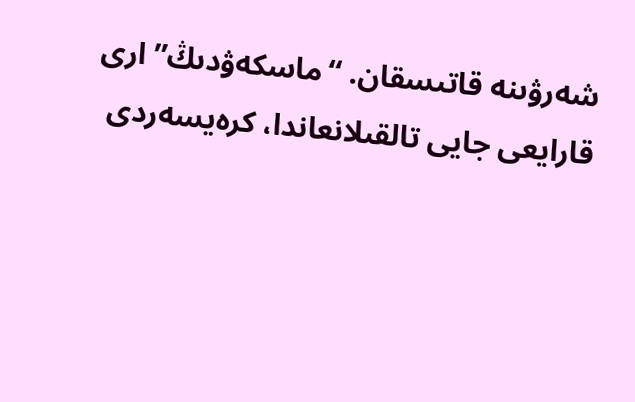شەرۋىنە قاتىسقان. “ماسكەۋدىڭ” ارى قارايعى جايى تالقىلانعاندا، كرەيسەردى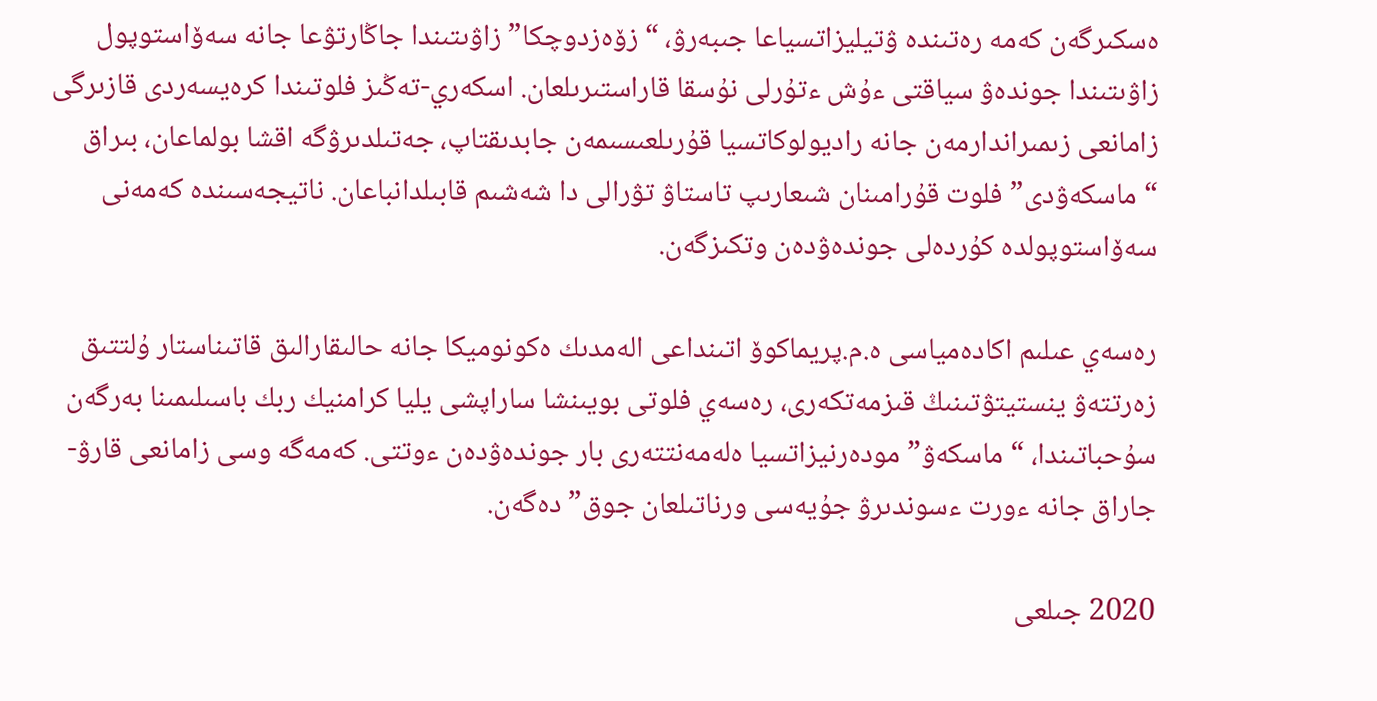ەسكىرگەن كەمە رەتىندە ۋتيليزاتسياعا جىبەرۋ، “زۆەزدوچكا” زاۋىتىندا جاڭارتۋعا جانە سەۆاستوپول زاۋىتىندا جوندەۋ سياقتى ءۇش ءتۇرلى نۇسقا قاراستىرىلعان. اسكەري-تەڭىز فلوتىندا كرەيسەردى قازىرگى زامانعى زىمىراندارمەن جانە راديولوكاتسيا قۇرىلعىسىمەن جابدىقتاپ، جەتىلدىرۋگە اقشا بولماعان، بىراق “ماسكەۋدى” فلوت قۇرامىنان شىعارىپ تاستاۋ تۋرالى دا شەشىم قابىلدانباعان. ناتيجەسىندە كەمەنى سەۆاستوپولدە كۇردەلى جوندەۋدەن وتكىزگەن.

رەسەي عىلىم اكادەمياسى ە.م.پريماكوۆ اتىنداعى الەمدىك ەكونوميكا جانە حالىقارالىق قاتىناستار ۇلتتىق زەرتتەۋ ينستيتۋتىنىڭ قىزمەتكەرى، رەسەي فلوتى بويىنشا ساراپشى يليا كرامنيك ربك باسىلىمىنا بەرگەن سۇحباتىندا، “ماسكەۋ” مودەرنيزاتسيا ەلەمەنتتەرى بار جوندەۋدەن ءوتتى. كەمەگە وسى زامانعى قارۋ-جاراق جانە ءورت ءسوندىرۋ جۇيەسى ورناتىلعان جوق” دەگەن.

2020 جىلعى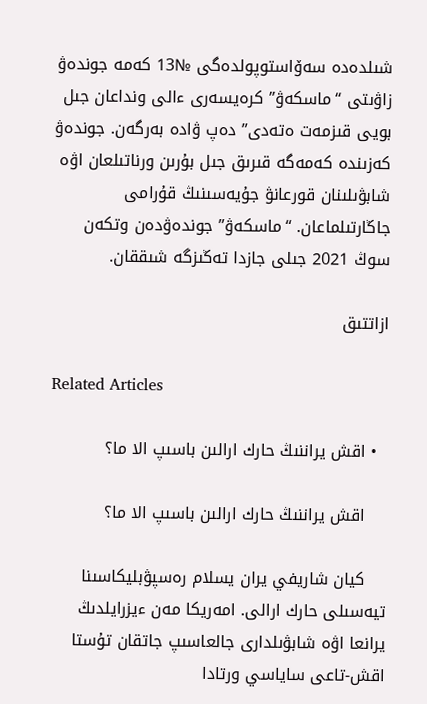شىلدەدە سەۆاستوپولدەگى №13 كەمە جوندەۋ زاۋىتى “ماسكەۋ” كرەيسەرى ءالى ونداعان جىل بويى قىزمەت ەتەدى” دەپ ۋادە بەرگەن. جوندەۋ كەزىندە كەمەگە قىرىق جىل بۇرىن ورناتىلعان اۋە شابۋىلىنان قورعانۋ جۇيەسىنىڭ قۇرامى جاڭارتىلماعان. “ماسكەۋ” جوندەۋدەن وتكەن سوڭ 2021 جىلى جازدا تەڭىزگە شىققان.

ازاتتىق

Related Articles

  • اقش يراننىڭ حارك ارالىن باسىپ الا ما؟

    اقش يراننىڭ حارك ارالىن باسىپ الا ما؟

    كيان شاريفي يران يسلام رەسپۋبليكاسىنا تيەسىلى حارك ارالى. امەريكا مەن ءيزرايلدىڭ يرانعا اۋە شابۋىلدارى جالعاسىپ جاتقان تۇستا اقش-تاعى ساياسي ورتادا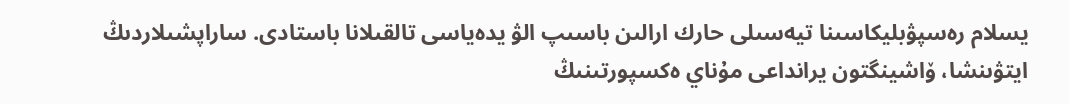يسلام رەسپۋبليكاسىنا تيەسىلى حارك ارالىن باسىپ الۋ يدەياسى تالقىلانا باستادى. ساراپشىلاردىڭ ايتۋىنشا، ۆاشينگتون يرانداعى مۇناي ەكسپورتىنىڭ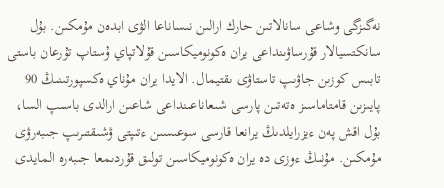نەگىزگى وشاعى سانالاتىن حارك ارالىن نىساناعا الۋى ابدەن مۇمكىن. بۇل سانكتسيالار قۇرساۋىنداعى يران ەكونوميكاسىن قۇلاتپاي ۇستاپ تۇرعان باستى تابىس كوزىن جاۋىپ تاستاۋى ىقتيمال. الايدا يران مۇناي ەكسپورتىنىڭ 90 پايىزىن قامتاماسىز ەتەتىن پارسى شىعاناعىنداعى شاعىن ارالدى باسىپ السا، بۇل اقش پەن ءيزرايلدىڭ يرانعا قارسى سوعىسىن ءتىپتى ۋشىقتىرىپ جىبەرۋى مۇمكىن. مۇنىڭ ءوزى دە يران ەكونوميكاسىن تولىق قۇردىمعا جىبەرە المايدى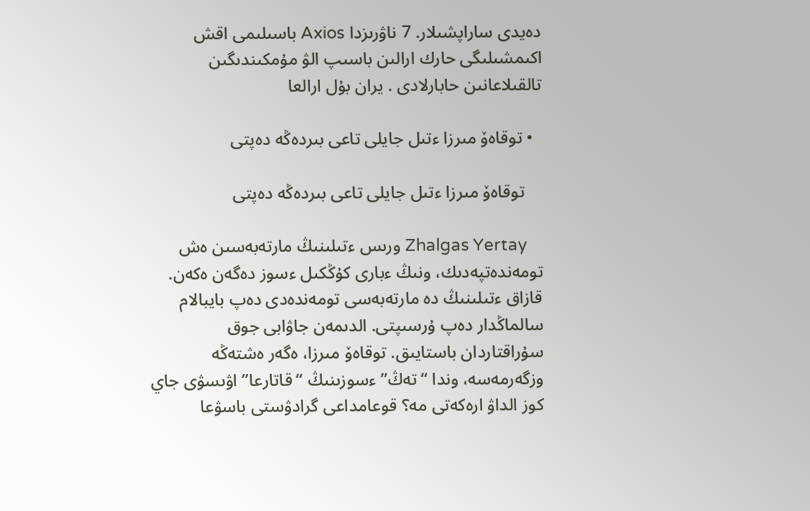دەيدى ساراپشىلار. 7 ناۋرىزدا Axios باسىلىمى اقش اكىمشىلىگى حارك ارالىن باسىپ الۋ مۇمكىندىگىن تالقىلاعانىن حابارلادى . يران بۇل ارالعا

  • توقاەۆ مىرزا ءتىل جايلى تاعى بىردەڭە دەپتى

    توقاەۆ مىرزا ءتىل جايلى تاعى بىردەڭە دەپتى

    Zhalgas Yertay ورىس ءتىلىنىڭ مارتەبەسىن ەش تومەندەتپەدىك، ونىڭ ءبارى كۇڭكىل ءسوز دەگەن ەكەن. قازاق ءتىلىنىڭ دە مارتەبەسى تومەندەدى دەپ بايبالام سالماڭدار دەپ ۇرسىپتى. الدىمەن جاۋابى جوق سۇراقتاردان باستايىق. توقاەۆ مىرزا، ەگەر ەشتەڭە وزگەرمەسە، وندا “تەڭ” ءسوزىنىڭ “قاتارعا” اۋىسۋى جاي كوز الداۋ ارەكەتى مە؟ قوعامداعى گرادۋستى باسۋعا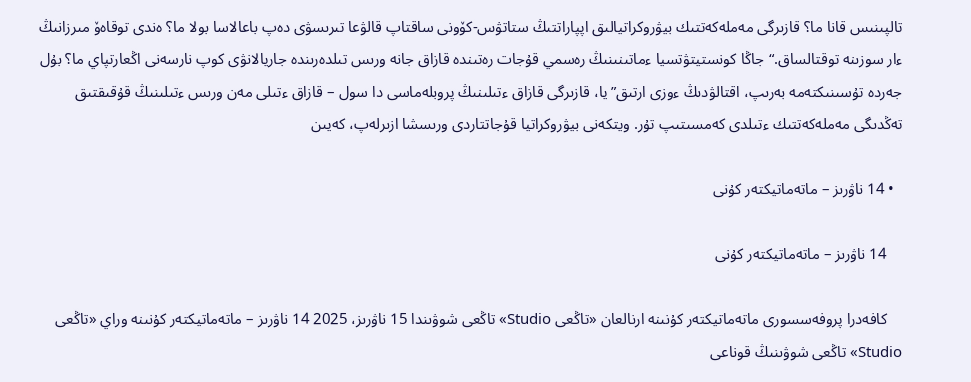تالپىنىس قانا ما؟ قازىرگى مەملەكەتتىك بيۋروكراتيالىق اپپاراتتىڭ ستاتۋس-كۆونى ساقتاپ قالۋعا تىرىسۋى دەپ باعالاسا بولا ما؟ ەندى توقاەۆ مىرزانىڭ ءار سوزىنە توقتالساق.“جاڭا كونستيتۋتسيا ءماتىنىنىڭ رەسمي قۇجات رەتىندە قازاق جانە ورىس تىلدەرىندە جاريالانۋى كوپ نارسەنى اڭعارتپاي ما؟ بۇل جەردە تۇسىنىكتەمە بەرىپ، اقتالۋدىڭ ءوزى ارتىق”يا، قازىرگى قازاق ءتىلىنىڭ پروبلەماسى دا سول – قازاق ءتىلى مەن ورىس ءتىلىنىڭ قۇقىقتىق تەڭدىگى مەملەكەتتىك ءتىلدى كەمسىتىپ تۇر. ويتكەنى بيۋروكراتيا قۇجاتتاردى ورىسشا ازىرلەپ، كەيىن

  • 14 ناۋرىز – ماتەماتيكتەر كۇنى

    14 ناۋرىز – ماتەماتيكتەر كۇنى

    كافەدرا پروفەسسورى ماتەماتيكتەر كۇنىنە ارنالعان «تاڭعى Studio» تاڭعى شوۋىندا 15 ناۋرىز، 2025 14 ناۋرىز – ماتەماتيكتەر كۇنىنە وراي «تاڭعى Studio» تاڭعى شوۋىنىڭ قوناعى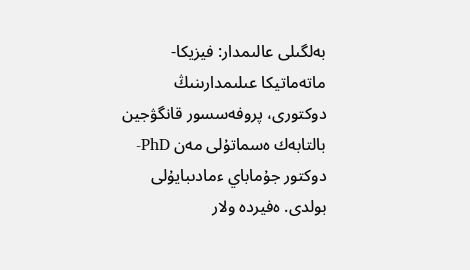بەلگىلى عالىمدار: فيزيكا-ماتەماتيكا عىلىمدارىنىڭ دوكتورى، پروفەسسور قانگۋجين بالتابەك ەسماتۇلى مەن PhD-دوكتور جۇماباي ءمادىبايۇلى بولدى. ەفيردە ولار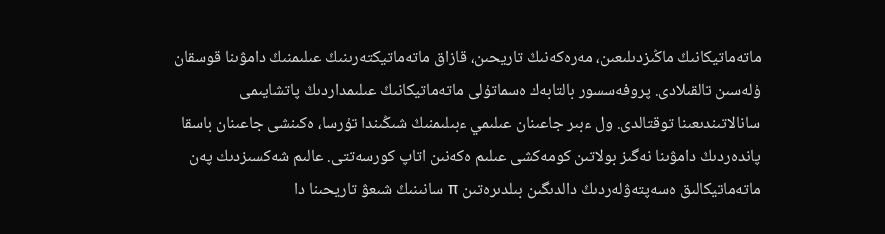ماتەماتيكانىڭ ماڭىزدىلىعىن، مەرەكەنىڭ تاريحىن، قازاق ماتەماتيكتەرىنىڭ عىلىمنىڭ دامۋىنا قوسقان ۇلەسىن تالقىلادى. پروفەسسور بالتابەك ەسماتۇلى ماتەماتيكانىڭ عىلىمداردىڭ پاتشايىمى سانالاتىندىعىنا توقتالدى. ول ءبىر جاعىنان عىلىمي ءبىلىمنىڭ شىڭىندا تۇرسا، ەكىنشى جاعىنان باسقا پاندەردىڭ دامۋىنا نەگىز بولاتىن كومەكشى عىلىم ەكەنىن اتاپ كورسەتتى. عالىم شەكسىزدىك پەن ماتەماتيكالىق ەسەپتەۋلەردىڭ دالدىگىن بىلدىرەتىن π سانىنىڭ شىعۋ تاريحىنا دا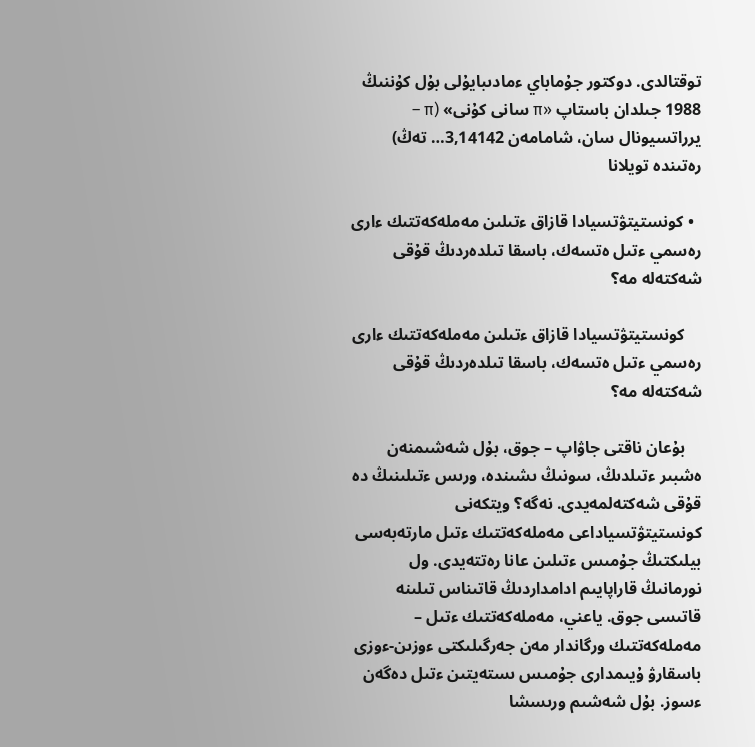توقتالدى. دوكتور جۇماباي ءمادىبايۇلى بۇل كۇننىڭ 1988 جىلدان باستاپ «π سانى كۇنى» (π – يرراتسيونال سان، شامامەن 3,14142… تەڭ) رەتىندە تويلانا

  • كونستيتۋتسيادا قازاق ءتىلىن مەملەكەتتىك ءارى رەسمي ءتىل ەتسەك، باسقا تىلدەردىڭ قۇقى شەكتەلە مە؟

    كونستيتۋتسيادا قازاق ءتىلىن مەملەكەتتىك ءارى رەسمي ءتىل ەتسەك، باسقا تىلدەردىڭ قۇقى شەكتەلە مە؟

    بۇعان ناقتى جاۋاپ – جوق، بۇل شەشىمنەن ەشبىر ءتىلدىڭ، سونىڭ ىشىندە، ورىس ءتىلىنىڭ دە قۇقى شەكتەلمەيدى. نەگە؟ ويتكەنى كونستيتۋتسياداعى مەملەكەتتىك ءتىل مارتەبەسى بيلىكتىڭ جۇمىس ءتىلىن عانا رەتتەيدى. ول نورمانىڭ قاراپايىم ادامداردىڭ قاتىناس تىلىنە قاتىسى جوق. ياعني، مەملەكەتتىك ءتىل – مەملەكەتتىك ورگاندار مەن جەرگىلىكتى ءوزىن-ءوزى باسقارۋ ۇيىمدارى جۇمىس ىستەيتىن ءتىل دەگەن ءسوز. بۇل شەشىم ورىسشا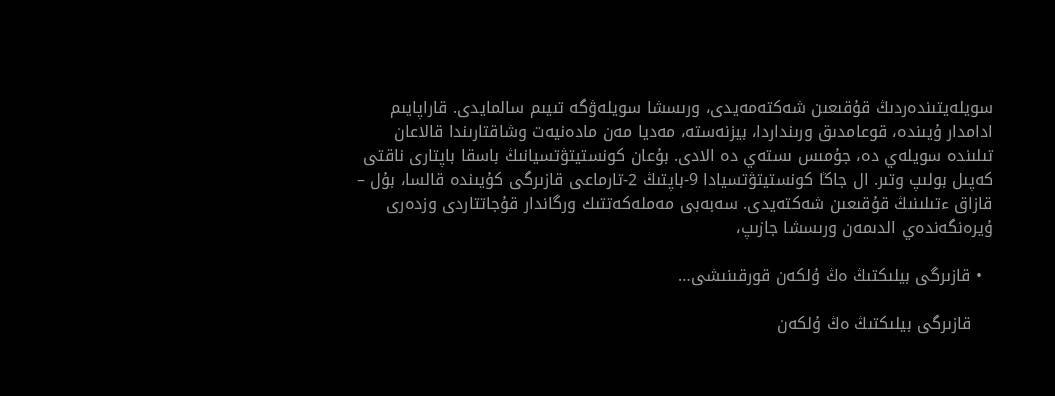سويلەيتىندەردىڭ قۇقىعىن شەكتەمەيدى، ورىسشا سويلەۋگە تىيىم سالمايدى. قاراپايىم ادامدار ۇيىندە، قوعامدىق ورىنداردا، بيزنەستە، مەديا مەن مادەنيەت وشاقتارىندا قالاعان تىلىندە سويلەي دە، جۇمىس ىستەي دە الادى. بۇعان كونستيتۋتسيانىڭ باسقا باپتارى ناقتى كەپىل بولىپ وتىر. ال جاڭا كونستيتۋتسيادا 9-باپتىڭ 2-تارماعى قازىرگى كۇيىندە قالسا، بۇل – قازاق ءتىلىنىڭ قۇقىعىن شەكتەيدى. سەبەبى مەملەكەتتىك ورگاندار قۇجاتتاردى وزدەرى ۇيرەنگەندەي الدىمەن ورىسشا جازىپ،

  • قازىرگى بيلىكتىڭ ەڭ ۇلكەن قورقىنىشى…

    قازىرگى بيلىكتىڭ ەڭ ۇلكەن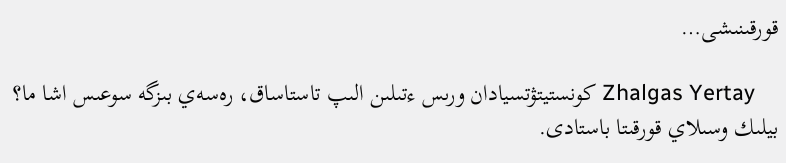قورقىنىشى…

    Zhalgas Yertay كونستيتۋتسيادان ورىس ءتىلىن الىپ تاستاساق، رەسەي بىزگە سوعىس اشا ما؟ بيلىك وسىلاي قورقىتا باستادى.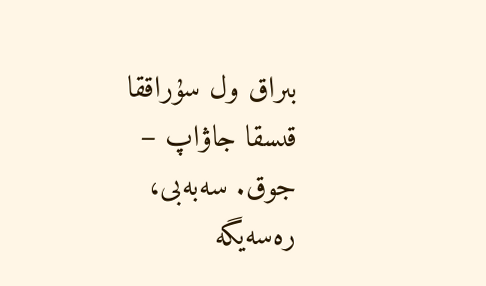بىراق ول سۇراققا قىسقا جاۋاپ – جوق. سەبەبى، رەسەيگە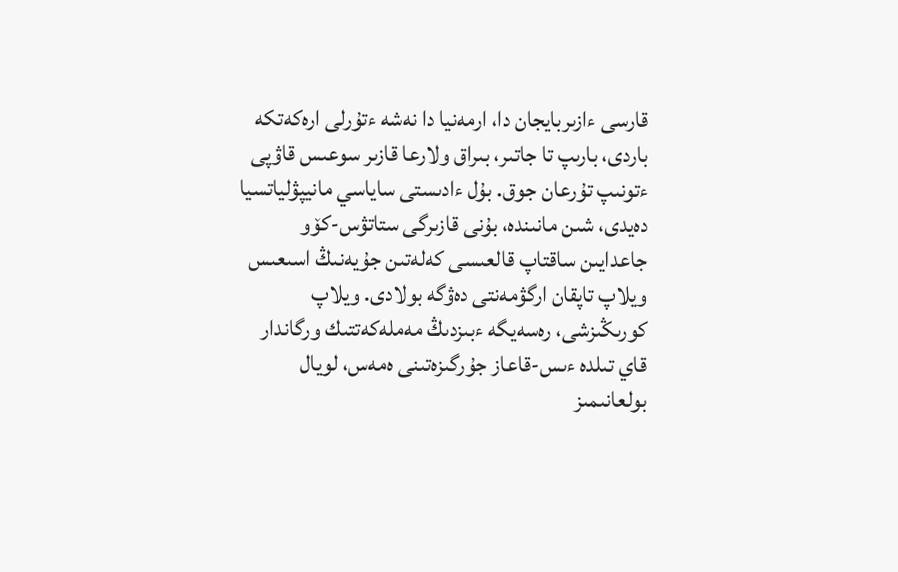قارسى ءازىربايجان دا، ارمەنيا دا نەشە ءتۇرلى ارەكەتكە باردى، بارىپ تا جاتىر، بىراق ولارعا قازىر سوعىس قاۋپى ءتونىپ تۇرعان جوق. بۇل ءادىستى ساياسي مانيپۋلياتسيا دەيدى، شىن مانىندە، بۇنى قازىرگى ستاتۋس-كۆو جاعدايىن ساقتاپ قالعىسى كەلەتىن جۇيەنىڭ اسىعىس ويلاپ تاپقان ارگۋمەنتى دەۋگە بولادى. ويلاپ كورىڭىزشى، رەسەيگە ءبىزدىڭ مەملەكەتتىك ورگاندار قاي تىلدە ءىس-قاعاز جۇرگىزەتىنى ەمەس، لويال بولعانىمىز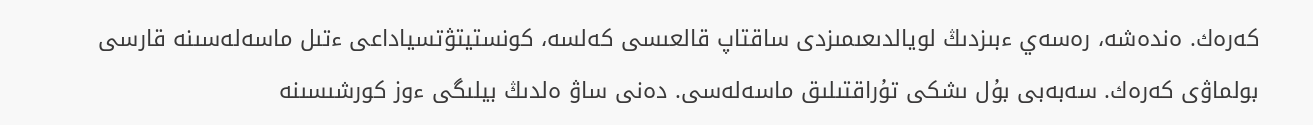كەرەك. ەندەشە، رەسەي ءبىزدىڭ لويالدىعىمىزدى ساقتاپ قالعىسى كەلسە، كونستيتۋتسياداعى ءتىل ماسەلەسىنە قارسى بولماۋى كەرەك. سەبەبى بۇل ىشكى تۇراقتىلىق ماسەلەسى. دەنى ساۋ ەلدىڭ بيلىگى ءوز كورشىسىنە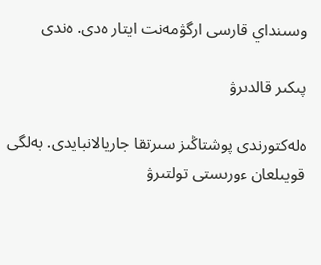وسىنداي قارسى ارگۋمەنت ايتار ەدى. ەندى

پىكىر قالدىرۋ

ەلەكتورندى پوشتاڭىز سىرتقا جاريالانبايدى. بەلگى قويىلعان ءورىستى تولتىرۋ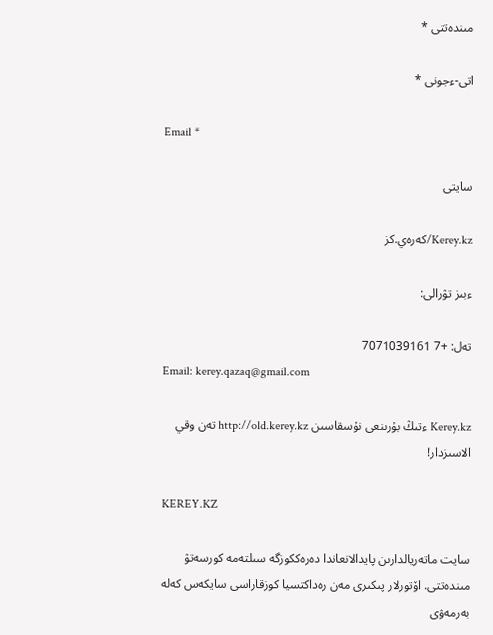مىندەتتى *

اتى-ءجونى *

Email *

سايتى

Kerey.kz/كەرەي.كز

ءبىز تۋرالى:

تەل: +7 7071039161
Email: kerey.qazaq@gmail.com

Kerey.kz ءتىڭ بۇرىنعى نۇسقاسىن http://old.kerey.kz تەن وقي الاسىزدار!

KEREY.KZ

سايت ماتەريالدارىن پايدالانعاندا دەرەككوزگە سىلتەمە كورسەتۋ مىندەتتى. اۆتورلار پىكىرى مەن رەداكتسيا كوزقاراسى سايكەس كەلە بەرمەۋى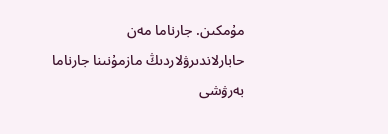مۇمكىن. جارناما مەن حابارلاندىرۋلاردىڭ مازمۇنىنا جارناما بەرۋشى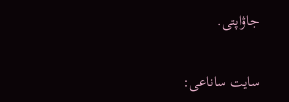جاۋاپتى.

سايت ساناعى: